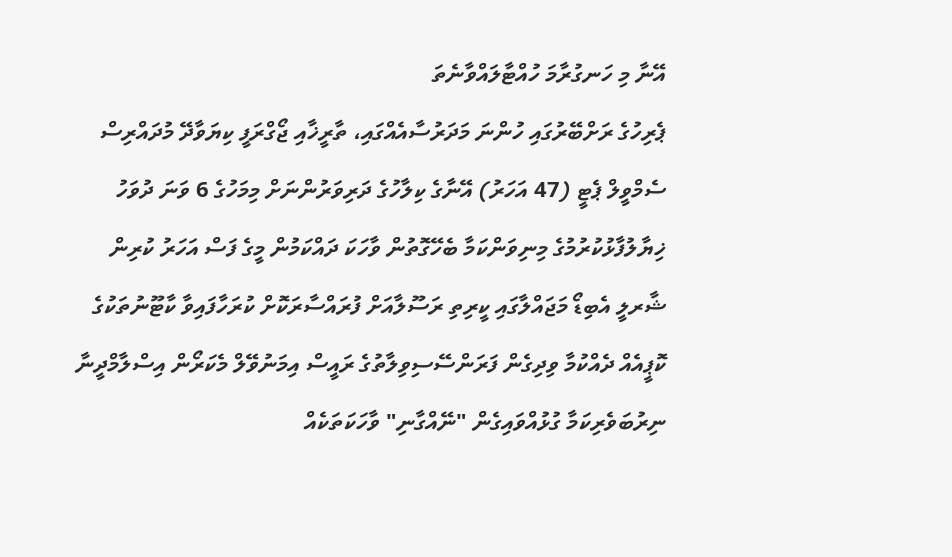އޭނާ މި ހަނގުރާމަ ހުއްޓާލައްވާނެތަ
ޕެރިހުގެ ރަށްބޭރުގައި ހުންނަ މަދަރުސާއެއްގައި، ތާރީޚާއި ޖޯގްރަފީ ކިޔަވާދޭ މުދައްރިސް ސެމްވީލް ޕެޓީ (47 އަހަރު) އޭނާގެ ކިލާހުގެ ދަރިވަރުންނަށް މިމަހުގެ 6 ވަނަ ދުވަހު ޚިޔާލުފާޅުކުރުމުގެ މިނިވަންކަމާ ބެހޭގޮތުން ވާހަކަ ދައްކަމުން މީގެ ފަސް އަހަރު ކުރިން ޝާރލީ އެބިޑޯ މަޖައްލާގައި ކީރިތި ރަސޫލާއަށް ފުރައްސާރަކޮށް ކުރަހާފައިވާ ކާޓޫނުތަކުގެ ކޮޕީއެއް ދެއްކުމާ ވިދިގެން ފަރަންސޭސިވިލާތުގެ ރައީސް އިމަނުވޭލް މެކަރޯން އިސްލާމްދީނާ ނިރުބަވެރިކަމާ ގުޅުއްވައިގެން "ނޭއްގާނި" ވާހަކަތަކެއް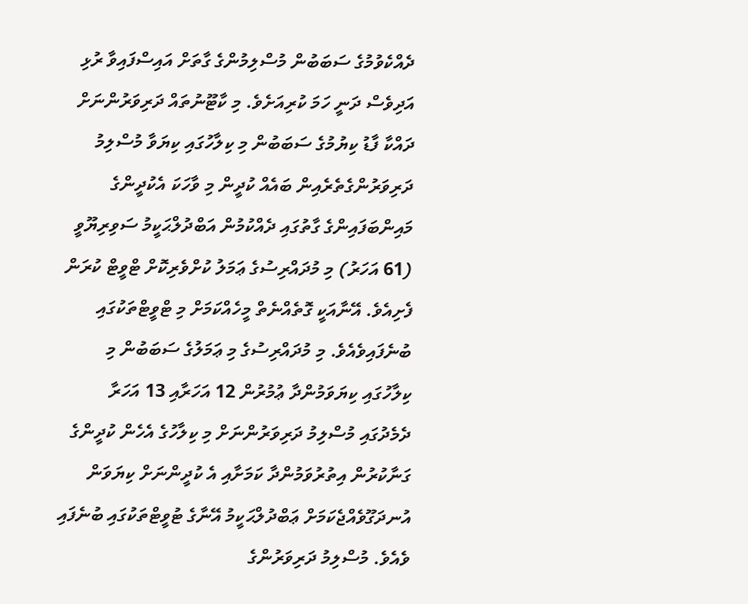ދެއްކެވުމުގެ ސަބަބުން މުސްލިމުންގެ ގާތަށް އައިސްފައިވާ ރުޅި އަދިވެސް ދަނީ ހަމަ ކުރިއަށެވެ. މި ކާޓޫނުތައް ދަރިވަރުންނަށް ދައްކާ ފާޑު ކިޔުމުގެ ސަބަބުން މި ކިލާހުގައި ކިޔަވާ މުސްލިމު ދަރިވަރުންގެތެރެއިން ބައެއް ކުދީން މި ވާހަކަ އެކުދީންގެ މައިންބަފައިންގެ ގާތުގައި ދެއްކުމުން އަބްދުލްޙަކީމު ސަވިރިޔޫވީ (61 އަހަރު) މި މުދައްރިސުގެ ޢަމަލު ކުށްވެރިކޮށް ޓްވީޓް ކުރަން ފެށިއެވެ. އޭނާއަކީ ގޮތެއްނެތް މީހެއްކަމަށް މި ޓްވީޓްތަކުގައި ބުނެފައިވެއެވެ. މި މުދައްރިސުގެ މި ޢަމަލުގެ ސަބަބުން މި ކިލާހުގައި ކިޔަވަމުންދާ ޢުމުރުން 12 އަހަރާއި 13 އަހަރާ ދެމެދުގައި މުސްލިމު ދަރިވަރުންނަށް މި ކިލާހުގެ އެހެން ކުދީންގެ ގަނާކުރުން އިތުރުވަމުންދާ ކަމަށާއި އެ ކުދީންނަށް ކިޔަވަން އުނދަގޫވެއްޖެކަމަށް ޢަބްދުލްޙަކީމު އޭނާގެ ޓުވީޓްތަކުގައި ބުނެފައި ވެއެވެ. މުސްލިމު ދަރިވަރުންގެ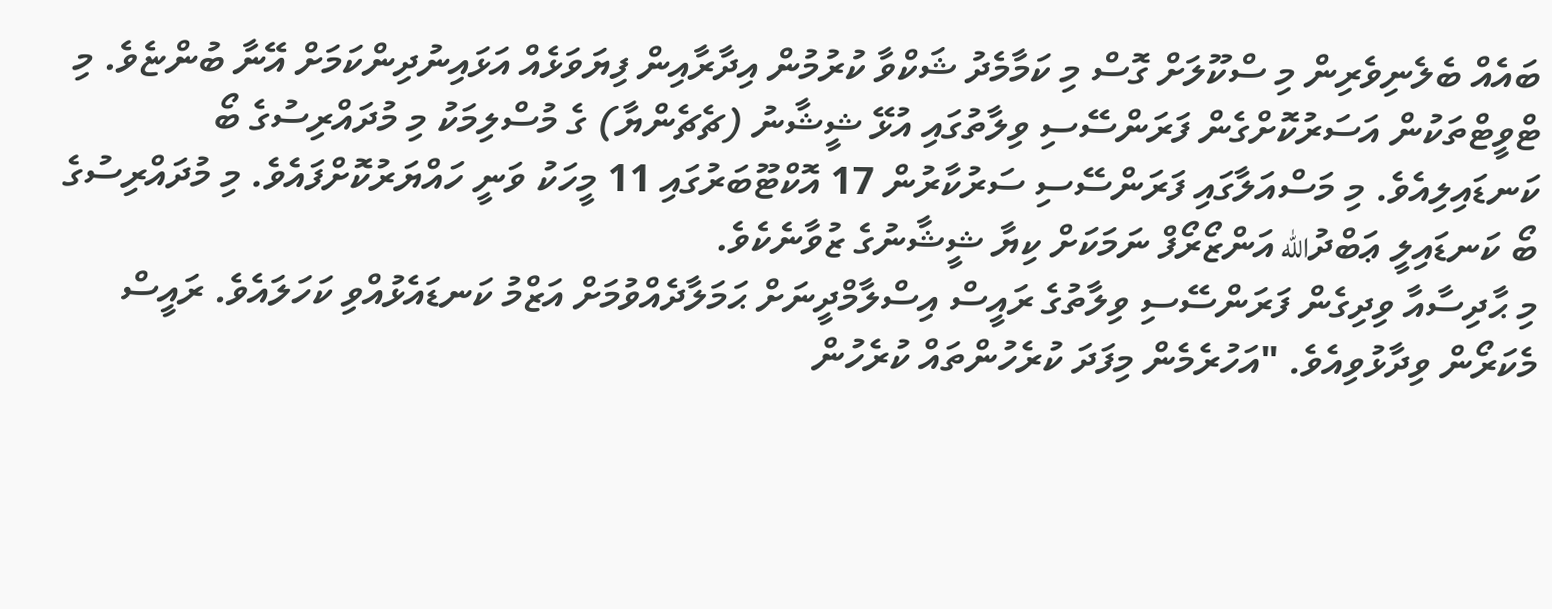ބައެއް ބެލެނިވެރިން މި ސްކޫލަށް ގޮސް މި ކަމާމެދު ޝަކްވާ ކުރުމުން އިދާރާއިން ފިޔަވަޅެއް އަޅައިނުދިންކަމަށް އޭނާ ބުންޏެވެ. މި ޓްވީޓްތަކުން އަސަރުކޮށްގެން ފަރަންސޭސި ވިލާތުގައި އުޅޭ ޝީޝާނު (ޗެޗެންޔާ) ގެ މުސްލިމަކު މި މުދައްރިސުގެ ބޯ ކަނޑައިލިއެވެ. މި މަސްއަލާގައި ފަރަންސޭސި ސަރުކާރުން 17 އޮކްޓޫބަރުގައި 11 މީހަކު ވަނީ ހައްޔަރުކޮށްފައެވެ. މި މުދައްރިސުގެ ބޯ ކަނޑައިލީ ޢަބްދުالله އަންޒޯރޯފް ނަމަކަށް ކިޔާ ޝީޝާނުގެ ޒުވާނެކެވެ.
މި ޙާދިސާއާ ވިދިގެން ފަރަންސޭސި ވިލާތުގެ ރައީސް އިސްލާމްދީނަށް ޙަމަލާދެއްވުމަށް އަޒްމު ކަނޑައެޅުއްވި ކަހަލައެވެ. ރައީސް މެކަރޯން ވިދާޅުވިއެވެ. "އަހުރެމެން މިފަދަ ކުރެހުންތައް ކުރެހުން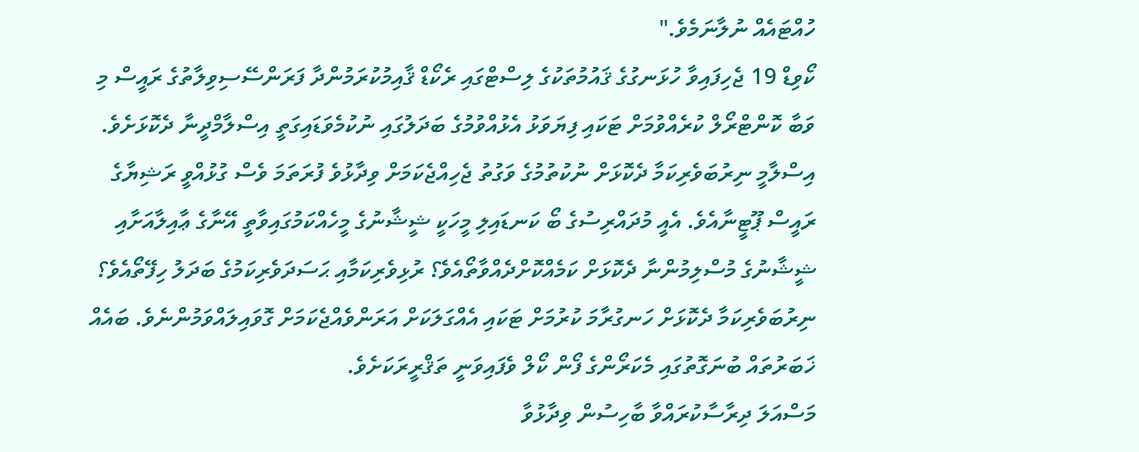ހުއްޓައެއް ނުލާނަމެވެ."
ކޯވިޑް 19 ޖެހިފައިވާ ހުޅަނގުގެ ޤައުމުތަކުގެ ލިސްޓްގައި ރެކޯޑް ޤާއިމުކުރަމުންދާ ފަރަންސޭސިވިލާތުގެ ރައީސް މި ވަބާ ކޮންޓްރޯލް ކުރެއްވުމަށް ޓަކައި ފިޔަވަޅު އެޅުއްވުމުގެ ބަދަލުގައި ނުކުމެވަޑައިގަތީ އިސްލާމްދީނާ ދެކޮޅަށެވެ. އިސްލާމީ ނިރުބަވެރިކަމާ ދެކޮޅަށް ނުކުތުމުގެ ވަގުތު ޖެހިއްޖެކަމަށް ވިދާޅުވެ ފުރަތަމަ ވެސް ގުޅުއްވީ ރަޝިޔާގެ ރައީސް ޕޫޓީނާއެވެ. އެއީ މުދައްރިސުގެ ބޯ ކަނޑައިލި މީހަކީ ޝީޝާނުގެ މީހެއްކަމުގައިވާތީ އޭނާގެ ޢާއިލާއަށާއި ޝީޝާނުގެ މުސްލިމުންނާ ދެކޮޅަށް ކަމެއްކޮށްދެއްވާތޯއެވެ؟ ރުޅިވެރިކަމާއި ޙަސަދަވެރިކަމުގެ ބަދަލު ހިފޭތޯއެވެ؟ ނިރުބަވެރިކަމާ ދެކޮޅަށް ހަނގުރާމަ ކުރުމަށް ޓަކައި އެއްގަލަކަށް އަރަންވެއްޖެކަމަށް ގޮވައިލައްވަމުންނެވެ. ބައެއް ޚަބަރުތައް ބުނަގޮތުގައި މެކަރޯންގެ ފޯން ކޯލް ވެފައިވަނީ ތަޤްރީރަކަށެވެ.
މަސްއަލަ ދިރާސާކުރައްވާ ބާހިސުން ވިދާޅުވާ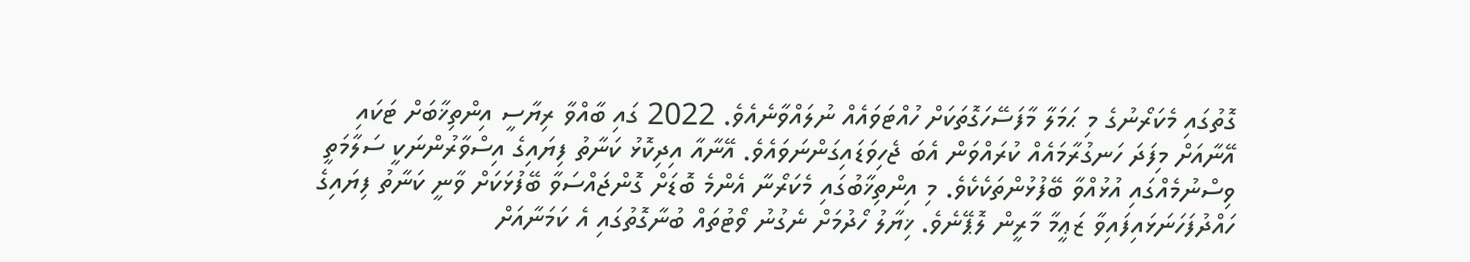ގޮތުގައި މެކަރޯނުގެ މި ޙަމަލާ މާފަސޭހަގޮތަކަށް ހުއްޓަވައެއް ނުލައްވާނެއެވެ. 2022 ގައި ބާއްވާ ރިޔާސީ އިންތިޚާބަށް ޓަކައި އޭނާއަށް މިފަދަ ހަނގުރާމައެއް ކުރައްވަން އެބަ ޖެހިވަޑައިގަންނަވައެވެ. އޭނާއާ އިދިކޮޅު ކަނާތު ފިޔައިގެ އިސްވާރުންނަކީ ސަލާމަތީ ވިސްނުމެއްގައި އުޅުއްވާ ބޭފުޅުންތަކެކެވެ. މި އިންތިޚާބުގައި މެކަރޯނާ އެންމެ ބޮޑަށް ގޮންޖައްސަވާ ބޭފުޅަކަށް ވާނީ ކަނާތު ފިޔައިގެ ހައްދުފަހަނަޅައިފައިވާ ޒަޢީމާ މާރީން ލޮޕޭނެވެ. ޚިޔާލު ހޯދުމަށް ނެގުނު ވޯޓުތައް ބުނާގޮތުގައި އެ ކަމަނާއަށް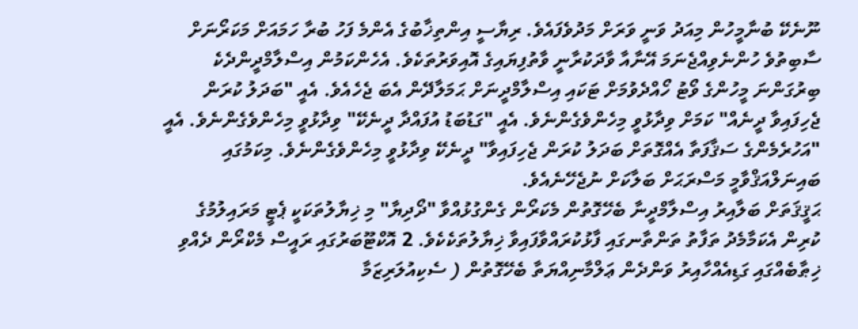ނޫނެކޭ ބުނާމީހުން މިއަދު ވަނީ ވަރަށް މަދުވެފައެވެ. ރިޔާސީ އިންތިޚާބުގެ އެންމެ ފަހު ބުރާ ހަމައަށް މަކަރޯނަށް ސާބިތުވެ ހުންނެވިއްޖެނަމަ އޭނާއާ ވާދަކުރާނީ ވާތުފިޔައިގެ އޮއިވަރުތަކެވެ. އެހެންކަމުން އިސްލާމްދީންދެކެ ބިރުގަންނަ މީހުންގެ ވޯޓު ހޯއްދެވުމަށް ޓަކައި އިސްލާމްދީނަށް ޙަމަލާދޭން އެބަ ޖެހެއެވެ. އެއީ "ބަދަލު ކުރަން ޖެހިފައިވާ ދީނެއް" ކަމަށް ވިދާޅުވީ މިހެންވެގެންނެވެ. އެއީ "ގަޑުބަޑު އުފައްދާ ދީނެކޭ" ވިދާޅުވީ މިހެންވެގެންނެވެ. އެއީ "އަހުރެމެންގެ ސަޤާފަތާ އެއްގޮތަށް ބަދަލު ކުރަން ޖެހިފައިވާ" ދީނެކޭ ވިދާޅުވީ މިހެންވެގެންނެވެ. މިކަމުގައި ބައިނަލްއަޤްވާމީ މަސްރަޙަށް ބަލާކަށް ނުޖެހޭނެއެވެ.
ޙަޤީޤަތަށް ބަލާއިރު އިސްލާމްދީނާ ބެހޭގޮތުން މެކަރޯން ގެންގުޅުއްވާ "ދޯދިޔާ" މި ޚިޔާލުތަކަކީ ޕެޓީ މަރައިލުމުގެ ކުރިން އެކަމާމެދު ތަފާތު ތަންތާނގައި ފާޅުކުރައްވާފައިވާ ޚިޔާލުތަކެކެވެ. 2 އޮކްޓޫބަރުގައި ރައީސް މެކްރޯން ދެއްވި ޚިޠާބެއްގައި ގަޑިއެއްހާއިރު ވަންދެން ޢަލްމާނިއްޔަތާ ބެހޭގޮތުން ( ސެކިއުލަރިޒަމާ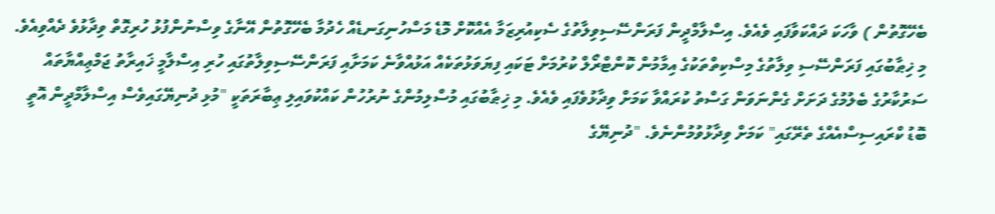ބެހޭގޮތުން ) ވާހަކަ ދައްކަވާފައި ވެއެވެ. އިސްލާމްދީން ފަރަންސޭސިވިލާތުގެ ސެކިއުރިޒަމާ އެއްކޮށް މޮޑެ މަސްހުނިގަނޑެއް ހެދުމާ ބެހޭގޮތުން އޭނާގެ ވިސްނުންފުޅު ހުރިގޮތް ވިދާޅުވެ ދެއްވިއެވެ. މި ޚިޠާބުގައި ފަރަންސޭސި ވިލާތުގެ މިސްކިތްތަކުގެ އިމާމުން ކޮންޓްރޯލް ކުރުމަށް ޓަކައި ފިޔަވަޅުތަކެއް އަޅުއްވާނެ ކަމަށާއި ފަރަންސޭސިވިލާތުގައި ހުރި އިސްލާމީ ޚައިރާތު ޖަމްޢިއްޔާތައް ސަރުކާރުގެ ބެލުމުގެ ދަށަށް ގެންނަވަން ގަސްތު ކުރައްވާ ކަމަށް ވިދާޅުވެފައި ވެއެވެ. މި ޚިޠާބުގައި މުސްލިމުންގެ ނުރުހުން ކައްކުވައިލި ޢިބާރަތަކީ "މުޅި ދުނިޔޭގައިވެސް އިސްލާމްދީން އޮތީ ބޮޑު ކްރައިސިސްއެއްގެ ތެރޭގައި" ކަމަށް ވިދާޅުވުމުންނެވެ. "ދުނިޔޭގެ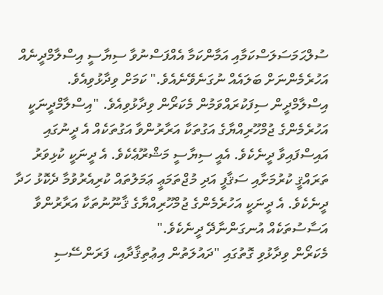ސުލްޙަމަސަލަސްކަމާއި އަމާންކަމާ އެއްފަސްނުވާ ސިޔާސީ އިސްލާމްދީނެއް އަހުރެމެންނަށް ބަލައެއް ނުގަނެވޭނެއެވެ." ކަމަށް ވިދާޅުވިއެވެ.
އިސްލާމްދީން ސިފަކުރައްވަމުން މެކަރޯން ވިދާޅުވިއެވެ. "އިސްލާމްދީނަކީ އަހުރެމެންގެ ޖުމްހޫރިއްޔާގެ އަގުތަކާ އަރާރުންވާ އަގުތަކެއް އެ ދީނުގައި އައިސްފައިވާ ދީނެކެވެ. އެއީ ސިޔާސީ މަޝްރޫޢެކެވެ. އެ ދީނަކީ ކުޅިވަރު ތަރައްޤީ ކުރުމަށާއި ސަޤާފީ އަދި މުޖްތަމަޢީ ޢަމަލުތައް ކުރިއެރުވުމާ ދެކޮޅު ހަދާ ދީނެކެވެ. އެ ދީނަކީ އަހުރެމެންގެ ޖުމްހޫރިއްޔާގެ ޤާނޫނުތަކާ އަރާރުންވާ އަސާސުތަކެއް އުނގަންނާދޭ ދީނެކެވެ."
މެކަރޯން ވިދާޅުވި ގޮތުގައި "ދައުލަތުން އިޢުތިޤާދާއި، ފަރަންސޭސި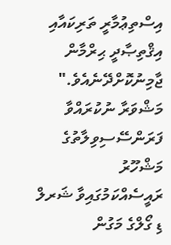އިސްތިޢުމާރީ ތަރިކައާއި އިޤްތިޞާދީ ޙިރްމާން ޖާމިނުކޮށްދޭނެއެވެ."
މަޝްވަރާ ނުކުރައްވާ
ފަރަންސޭސިވިލާތުގެ މަޝްހޫރު ރައީސެއްކަމުގައިވާ ޝަރލް ޑި ގޯލްގެ މަގުން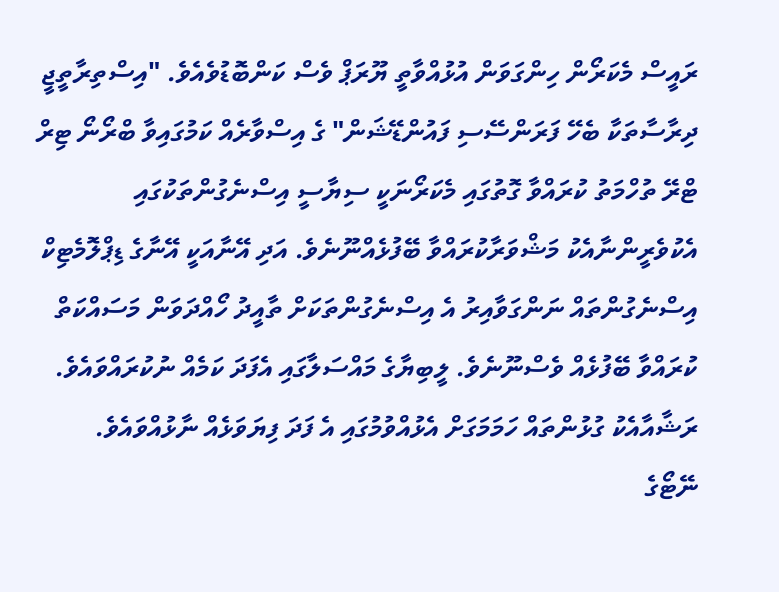ރައީސް މެކަރޯން ހިންގަވަން އުޅުއްވާތީ ޔޫރަޕް ވެސް ކަންބޮޑުވެއެވެ. "އިސްތިރާތީޖީ ދިރާސާތަކާ ބެހޭ ފަރަންސޭސި ފައުންޑޭޝަން" ގެ އިސްވާރެއް ކަމުގައިވާ ބްރޯނޯ ޓިރް ޓްރޭ ތުހްމަތު ކުރައްވާ ގޮތުގައި މެކަރޯނަކީ ސިޔާސީ އިސްނެގުންތަކުގައި އެކުވެރީންނާއެކު މަޝްވަރާކުރައްވާ ބޭފުޅެއްނޫނެވެ. އަދި އޭނާއަކީ އޭނާގެ ޑިޕްލޮމެޓިކް އިސްނެގުންތައް ނަންގަވާއިރު އެ އިސްނެގުންތަކަށް ތާއީދު ހޯއްދަވަން މަސައްކަތް ކުރައްވާ ބޭފުޅެއް ވެސްނޫނެވެ. ލީބިޔާގެ މައްސަލާގައި އެފަދަ ކަމެއް ނުކުރައްވައެވެ. ރަޝާއާއެކު ގުޅުންތައް ހަމަމަގަށް އެޅުއްވުމުގައި އެ ފަދަ ފިޔަވަޅެއް ނާޅުއްވައެވެ. ނޭޓޯގެ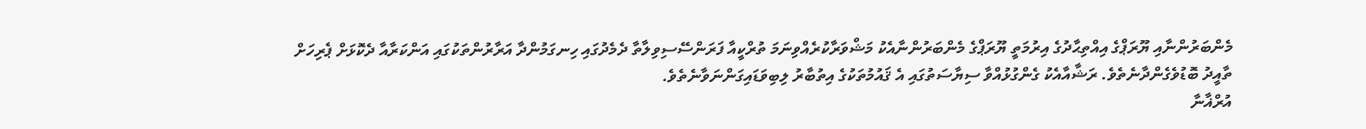މެންބަރުންނާއި ޔޫރަޕްގެ އިއްތިޙާދުގެ އިރުމަތީ ޔޫރަޕްގެ މެންބަރުންނާއެކު މަޝްވަރާކުރެއްވިނަމަ ތުރްކީއާ ފަރަންސޭސިވިލާތާ ދެމެދުގައި ހިނގަމުންދާ އަރާރުންތަކުގައި އަންކަރާއާ ދެކޮޅަށް ޕެރިހަށް ތާއީދު ބޮޑުވެގެންދާނެތެވެ. ރަޝާއާއެކު ގެންގުޅުއްވާ ސިޔާސަތުގައި އެ ޤައުމުތަކުގެ އިތުބާރު ލިބިވަޑައިގަންނަވާނެތެވެ.
އުރްޣާނާ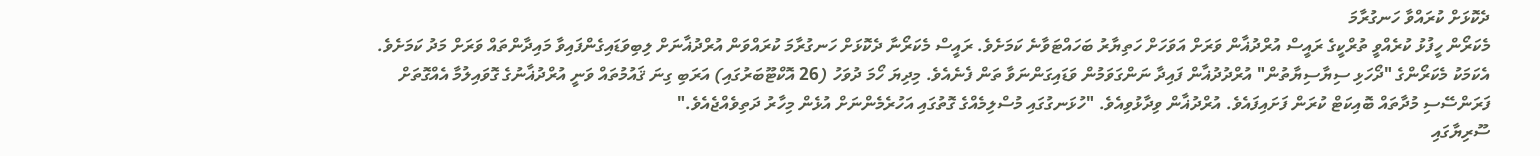ދެކޮޅަށް ކުރައްވާ ހަނގުރާމަ
މެކަރޯން ހީފުޅު ކުރެއްވީ ތުރްކީގެ ރައީސް އުރްދުޣާން ވަރަށް އަވަހަށް ހަތިޔާރު ބަހައްޓަވާނެ ކަމަށެވެ. ރައީސް މެކަރޯނާ ދެކޮޅަށް ހަނގުރާމަ ކުރައްވަން އުރްދުޣާނަށް ލިބިވަޑައިގެންފައިވާ މައިދާންތައް ވަރަށް މަދު ކަމަށެވެ. އެކަމަކު މެކަރޯންގެ "ދޯހަޅި ސިޔާސިޔާތުން" އުރްދުދުޣާން ފައިދާ ނަންގަވަމުން ވަޑައިގަންނަވާ ތަން ފެނެއެވެ. މިދިޔަ ހޯމަ ދުވަހު (26 އޮކްޓޫބަރުގައި) އަރަބި ގިނަ ޤައުމުތައް ވަނީ އުރްދުޣާނުގެ ގޮވައިލުމާ އެއްގޮތަށް ފަރަންސޭސި މުދާތައް ބޮއިކަޓް ކުރަން ފަށައިފައެވެ. އުރްދުޣާން ވިދާޅުވިއެވެ. "ހުޅަނގުގައި މުސްލިމެއްގެ ގޮތުގައި އަހުރެމެންނަށް އުޅެން މިހާރު ދަތިވެއްޖެއެވެ."
ސޫރިޔާގައި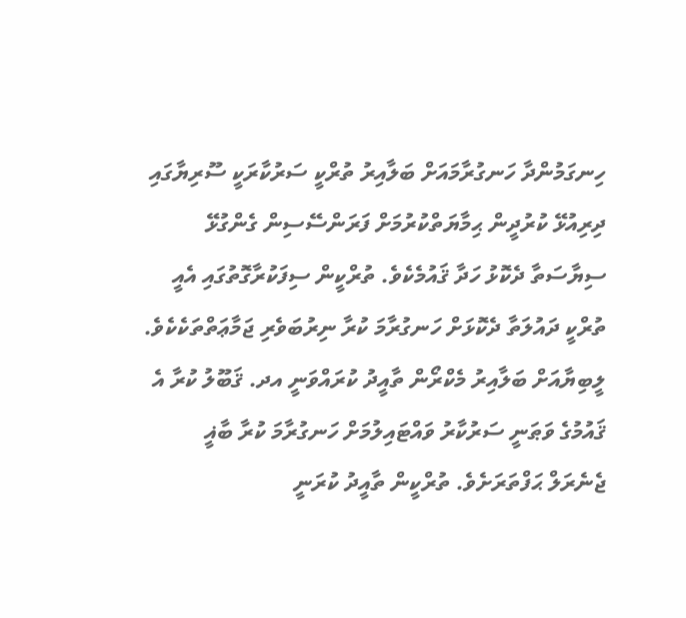ހިނގަމުންދާ ހަނގުރާމައަށް ބަލާއިރު ތުރްކީ ސަރުކާރަކީ ސޫރިޔާގައި ދިރިއުޅޭ ކުރުދީން ޙިމާޔަތްކުރުމަށް ފަރަންސޭސިން ގެންގުޅޭ ސިޔާސަތާ ދެކޮޅު ހަދާ ޤައުމެކެވެ. ތުރްކީން ސިފަކުރާގޮތުގައި އެއީ ތުރްކީ ދައުލަތާ ދެކޮޅަށް ހަނގުރާމަ ކުރާ ނިރުބަވެރި ޖަމާޢަތްތަކެކެވެ.
ލީބިޔާއަށް ބަލާއިރު މެކްރޯން ތާއީދު ކުރައްވަނީ އދ. ޤަބޫލު ކުރާ އެ ޤައުމުގެ ވަޠަނީ ސަރުކާރު ވައްޓައިލުމަށް ހަނގުރާމަ ކުރާ ބާޣީ ޖެނެރަލް ޙަފްތަރަށެވެ. ތުރްކީން ތާއީދު ކުރަނީ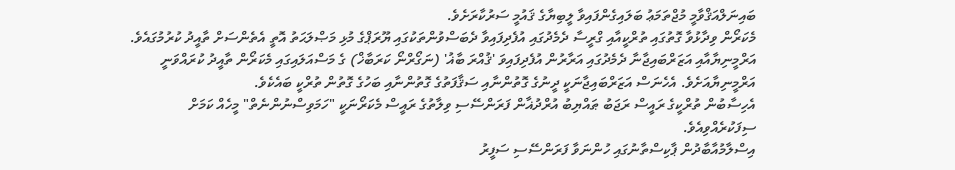ބައިނަލްއަޤްވާމީ މުޖްތަމަޢު ބަލައިގެންފައިވާ ލީބިޔާގެ ޤައުމީ ސަރުކާރަށެވެ.
މެކަރޯން ވިދާޅުވާ ގޮތުގައި ތުރްކީއާއި ގްރީސާ ދެމެދުގައި އުފެދިފައިވާ ދެބަސްވުންތަކުގައި ޔޫރަޕްގެ މުޅި މަޞްލަޙަތު އޮތީ އެތެންސަށް ތާއީދު ކުރުމުގައެވެ.
އަރްމީނިޔާއާއި އަޒަރްބައިޖާނާ ދެމެދުގައި އަރާރުން އުފެދިފައިވަ 'ޤުއްރަ ބާޣު' (ނަގޯރްނޯ ކަރަބާޚް) ގެ މަސްއަލައިގައި މެކަރޯން ތާއީދު ކުރައްވަނީ އަރްމީނިޔާއަށެވެ. އެހެނަސް އަޒަރްބައިޖާނަކީ ދީނުގެ ގޮތުންނާއި ސަޤާފަތުގެ ގޮތުންނާއި ބަހުގެ ގޮތުން ތުރްކީ ބައެކެވެ.
އެހިސާބުން ތުރްކީގެ ރައީސް ރަޖަބު ޠައްޔިބު އުރްދުޣާން ފަރަންސޭސި ވިލާތުގެ ރައީސް މެކަރޯނަކީ "ހަމަވިސްނުންނެތް" މީހެއް ކަމަށް ސިފަކުރެއްވިއެވެ.
އިސްލާމުއާބާދުން ޕާކިސްތާނުގައި ހުންނަވާ ފަރަންސޭސި ސަފީރު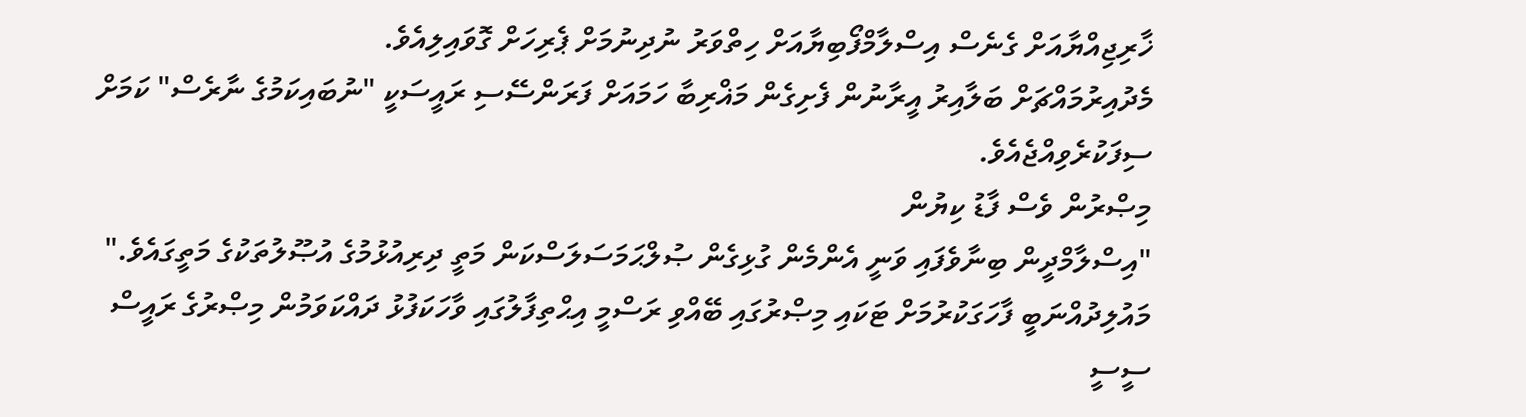ޚާރިޖިއްޔާއަށް ގެނެސް އިސްލާމްފޯބިޔާއަށް ހިތްވަރު ނުދިނުމަށް ޕެރިހަށް ގޮވައިލިއެވެ.
މެދުއިރުމައްޗަށް ބަލާއިރު އީރާނުން ފެށިގެން މަޣްރިބާ ހަމައަށް ފަރަންސޭސި ރައީސަކީ "ނުބައިކަމުގެ ނާރެސް" ކަމަށް ސިފަކުރެވިއްޖެއެވެ.
މިޞްރުން ވެސް ފާޑު ކިޔުން
"އިސްލާމްދީން ބިނާވެފައި ވަނީ އެންމެން ގުޅިގެން ޞުލްޙަމަސަލަސްކަން މަތީ ދިރިއުޅުމުގެ އުޞޫލުތަކުގެ މަތީގައެވެ." މައުލިދުއްނަބީ ފާހަގަކުރުމަށް ޓަކައި މިޞްރުގައި ބޭއްވި ރަސްމީ އިޙްތިފާލުގައި ވާހަކަފުޅު ދައްކަވަމުން މިޞްރުގެ ރައީސް ސީސީ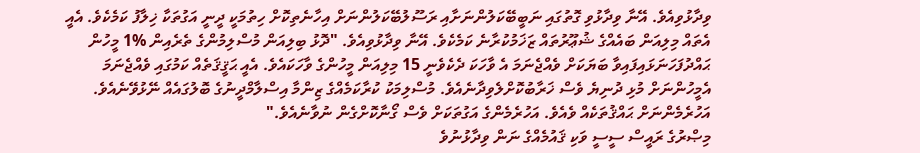ވިދާޅުވިއެވެ. އޭނާ ވިދާޅުވި ގޮތުގައި ނަބީބޭކަލުންނަށާއި ރަސޫލުބޭކަލުންނަށް އިހާނެތިކޮށް ހިތުމަކީ ދީނީ އަގުތަކާ ޚިލާފު ކަމެކެވެ. އެއީ އެތައް މިލިއަން ބައެއްގެ ޝުޢޫރުތައް ޒަޚަމުކުރާނެ ކަމެކެވެ. އޭނާ ވިދާޅުވިއެވެ. "ދޮޅު ބިލިއަން މުސްލިމުންގެ ތެރެއިން %1 މީހުން ޙައްދުފަހަނަޅައިފައިވާ ބަޔަކަށް ވެއްޖެނަމަ އެ ވާހަކަ ދެކެވެނީ 15 މިލިއަން މީހުންގެ ވާހަކައެވެ. އެއީ ޙަޤީޤަތެއް ކަމުގައި ވެއްޖެނަމަ އެމީހުންނަށް މުޅި ދުނިޔެ ވެސް ޚަރާބުކޮށްލެވިދާނެއެވެ. މުސްލިމަކު ކުރާކަމެއްގެ ޒިންމާ އިސްލާމްދީނުގެ ބޮލުގައެއް ނޭޅުވޭނެއެވެ. އަހުރެމެންނަށް ޙައްޤުތަކެއް ވެއެވެ. އަހުރެމެންގެ އަގުތަކަށް ވެސް ގޯނާކޮށްގެން ނުވާނެއެވެ."
މިޞްރުގެ ރައީސް ސީސީ ވަކި ޤައުމެއްގެ ނަން ވިދާޅުނުވެ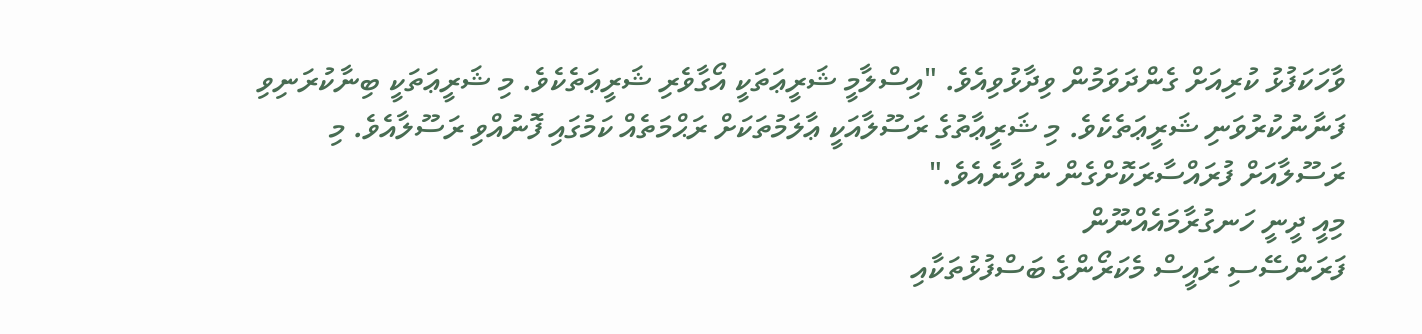ވާހަކަފުޅު ކުރިއަށް ގެންދަވަމުން ވިދާޅުވިއެވެ. "އިސްލާމީ ޝަރީޢަތަކީ އޯގާވެރި ޝަރީޢަތެކެވެ. މި ޝަރީޢަތަކީ ބިނާކުރަނިވި ފަނާނުކުރުވަނި ޝަރީޢަތެކެވެ. މި ޝަރީޢާތުގެ ރަސޫލާއަކީ ޢާލަމުތަކަށް ރަޙްމަތެއް ކަމުގައި ފޮނުއްވި ރަސޫލާއެވެ. މި ރަސޫލާއަށް ފުރައްސާރަކޮށްގެން ނުވާނެއެވެ."
މިއީ ދީނީ ހަނގުރާމައެއްނޫން
ފަރަންސޭސި ރައީސް މެކަރޯންގެ ބަސްފުޅުތަކާއި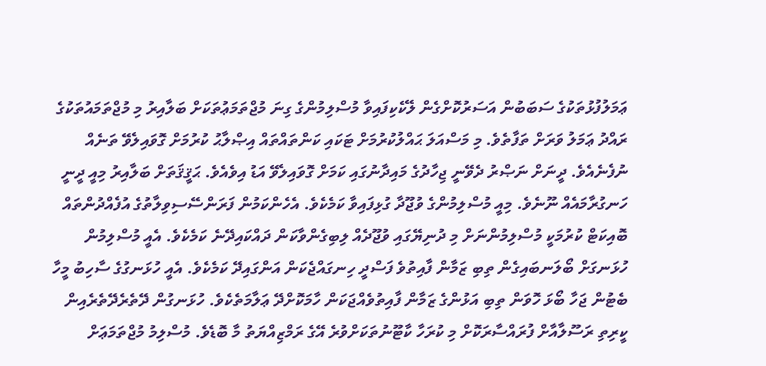ޢަމަލުފުޅުތަކުގެ ސަބަބުން އަސަރުކޮށްގެން ލޭކެކިފައިވާ މުސްލިމުންގެ ގިނަ މުޖްތަމަޢުތަކަށް ބަލާއިރު މި މުޖްތަމައުތަކުގެ ރައްދު ޢަމަލު ވަރަށް ތަފާތެވެ. މި މަސްއަލަ ޙައްލުކުރުމަށް ޓަކައި ކަންތައްތައް އިޞްލާޙު ކުރުމަށް ގޮވައިލެވޭ ތަނެއް ނުފެނެއެވެ. ދީނަށް ނަޞްރު ދެވޭނީ ޖިހާދުގެ މައިދާނުގައި ކަމަށް ގޮވައިލެވޭ އަޑު އިވެއެވެ. ޙަޤީޤަތަށް ބަލާއިރު މިއީ ދީނީ ހަނގުރާމައެއް ނޫނެވެ. މިއީ މުސްލިމުންގެ ވުޖޫދާ ގުޅިފައިވާ ކަމެކެވެ. އެހެންކަމުން ފަރަންސޭސިވިލާތުގެ އުފެއްދުންތައް ބޮއިކަޓް ކުރުމަކީ މުސްލިމުންނަށް މި ދުނިޔޭގައި ވުޖޫދެއް ލިބިގެންވާކަން ދައްކައިދޭނެ ކަމެކެވެ. އެއީ މުސްލިމުން ހުޅަނގަށް ބޯލަނބައިގެން ތިބި ޒަމާން ފާއިތުވެ ފަސްދީ ހިނގައްޖެކަން އަންގައިދޭ ކަމެކެވެ. އެއީ ހުޅަނގުގެ ސާހިބު މީހާ ބެޓުން ޖަހާ ބޯޅަ ހޮވަން ތިބި އަޅުންގެ ޒަމާން ފާއިތުވެއްޖަކަން ހާމަކޮށްދޭ ޢަލާމަތެކެވެ. ހުޅަނގުން ދޭތެރެދޭތެރެއިން ކީރިތި ރަސޫލާއާށް ފުރައްސާރަކޮށް މި ކުރަހާ ކާޓޫނުތަކަށްވުރެ އޭގެ ރަމްޒިއްޔަތު މާ ބޮޑެވެ. މުސްލިމު މުޖްތަމަޢަށް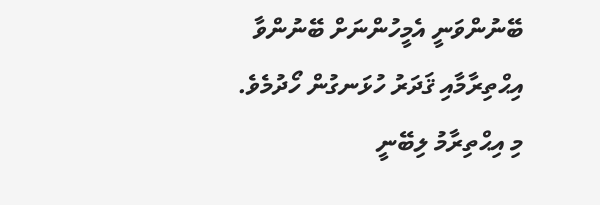ބޭނުންވަނީ އެމީހުންނަށް ބޭނުންވާ އިޙްތިރާމާއި ޤަދަރު ހުޅަނގުން ހޯދުމެވެ. މި އިޙްތިރާމު ލިބޭނީ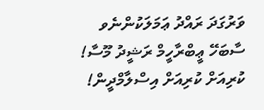ވަރުގަދަ ރައްދު ޢަމަލަކުންނެވ
ސާބަހޭ ޢީބްރާހީމް ރަޝީދު މޫސާ! ކުރިއަށް ކުރިއަށް އިސްލާމްދީން!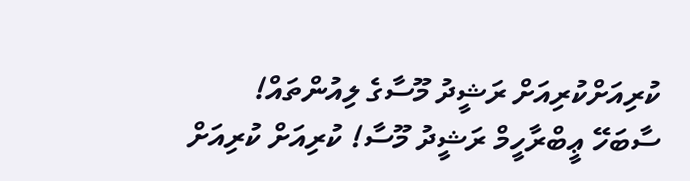ކުރިއަށްކުރިއަށް ރަޝީދު މޫސާގެ ލިއުންތައް!
ސާބަހޭ ޢީބްރާހީމް ރަޝީދު މޫސާ! ކުރިއަށް ކުރިއަށް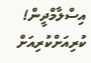އިސްލާމްދީން! ކުރިއަށްކުރިއަށް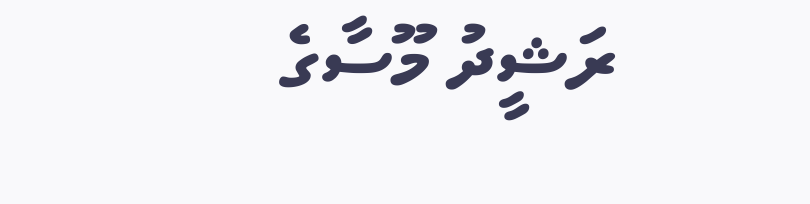ރަޝީދު މޫސާގެ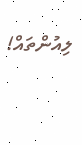ލިއުންތައް!